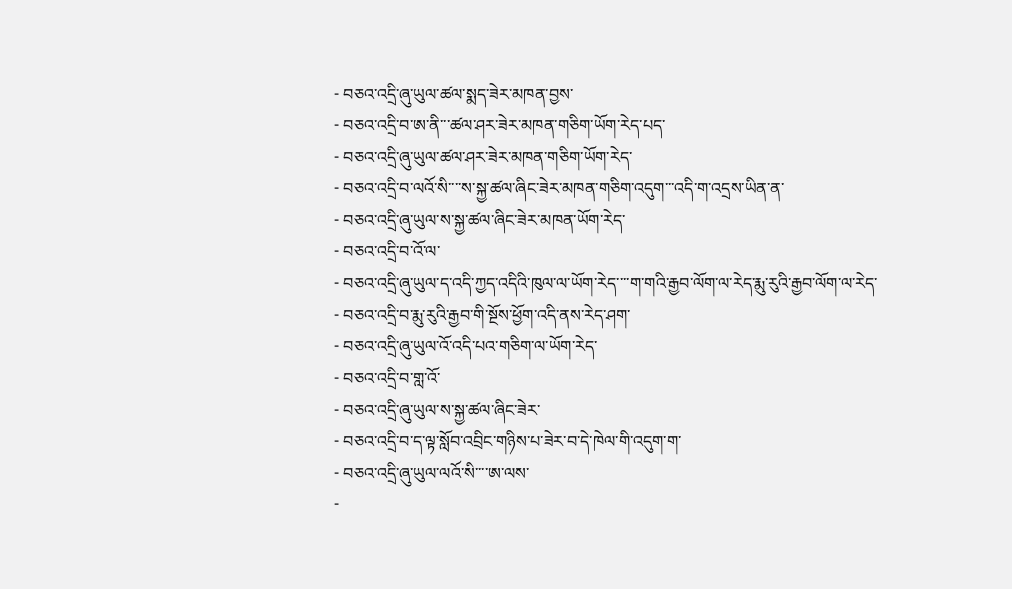- བཅའ་འདྲི་ཞུ་ཡུལ་ཚལ་སྨད་ཟེར་མཁན་བྱས་
- བཅའ་འདྲི་བ་ཨ་ནི་་་ཚལ་ཤར་ཟེར་མཁན་གཅིག་ཡོག་རེད་པད་
- བཅའ་འདྲི་ཞུ་ཡུལ་ཚལ་ཤར་ཟེར་མཁན་གཅིག་ཡོག་རེད་
- བཅའ་འདྲི་བ་ལའོ་སི་་་་ས་སྐྱ་ཚལ་ཞིང་ཟེར་མཁན་གཅིག་འདུག་་་འདི་ག་འདྲས་ཡིན་ན་
- བཅའ་འདྲི་ཞུ་ཡུལ་ས་སྐྱ་ཚལ་ཞིང་ཟེར་མཁན་ཡོག་རེད་
- བཅའ་འདྲི་བ་འོ་ལ་
- བཅའ་འདྲི་ཞུ་ཡུལ་ད་འདི་ཀྱད་འདིའི་ཁུལ་ལ་ཡོག་རེད་་་་ག་གའི་རྒྱབ་ལོག་ལ་རེད་རྨུ་རུའི་རྒྱབ་ལོག་ལ་རེད་
- བཅའ་འདྲི་བ་རྨུ་རུའི་རྒྱབ་གི་སྔོས་ཕྱོག་འདི་ནས་རེད་ཤག་
- བཅའ་འདྲི་ཞུ་ཡུལ་འོ་འདི་པའ་གཅིག་ལ་ཡོག་རེད་
- བཅའ་འདྲི་བ་གླ་འོ་
- བཅའ་འདྲི་ཞུ་ཡུལ་ས་སྐྱ་ཚལ་ཞིང་ཟེར་
- བཅའ་འདྲི་བ་ད་ལྟ་སློབ་འབྲིང་གཉིས་པ་ཟེར་བ་དེ་ཁེལ་གི་འདུག་ག་
- བཅའ་འདྲི་ཞུ་ཡུལ་ལའོ་སི་་་་ཨ་ལས་
-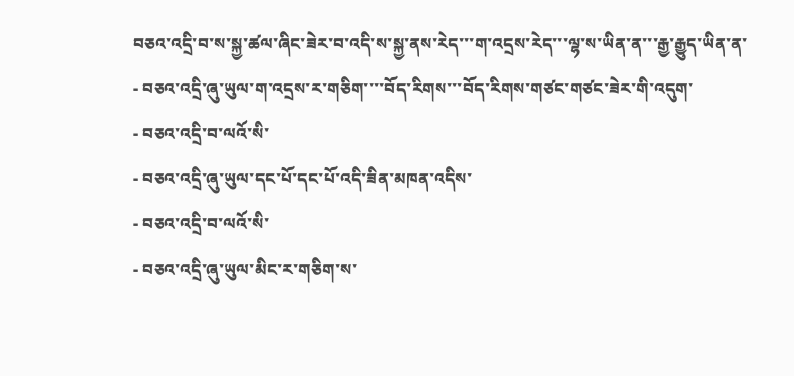བཅའ་འདྲི་བ་ས་སྐྱ་ཚལ་ཞིང་ཟེར་བ་འདི་ས་སྐྱ་ནས་རེད་་་ག་འདྲས་རེད་་་ལྷ་ས་ཡིན་ན་་་རྒྱ་རྒྱུད་ཡིན་ན་
- བཅའ་འདྲི་ཞུ་ཡུལ་ག་འདྲས་ར་གཅིག་་་་བོད་རིགས་་་བོད་རིགས་གཙང་གཙང་ཟེར་གི་འདུག་
- བཅའ་འདྲི་བ་ལའོ་སི་
- བཅའ་འདྲི་ཞུ་ཡུལ་དང་པོ་དང་པོ་འདི་ཟིན་མཁན་འདིས་
- བཅའ་འདྲི་བ་ལའོ་སི་
- བཅའ་འདྲི་ཞུ་ཡུལ་མིང་ར་གཅིག་ས་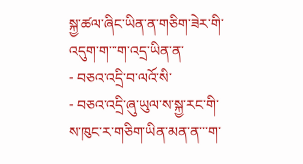སྐྱ་ཚལ་ཞིང་ཡིན་ན་གཅིག་ཟེར་གི་འདུག་ག་་་ག་འདྲ་ཡིན་ན་
- བཅའ་འདྲི་བ་ལའོ་སི་
- བཅའ་འདྲི་ཞུ་ཡུལ་ས་སྐྱ་རང་གི་ས་ཁུང་ར་གཅིག་ཡིན་མན་ན་་་ག་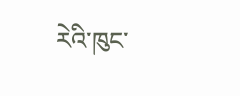རེའི་ཁུང་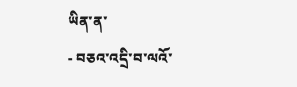ཡིན་ན་
- བཅའ་འདྲི་བ་ལའོ་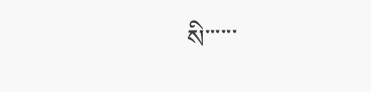སི་་་་་་